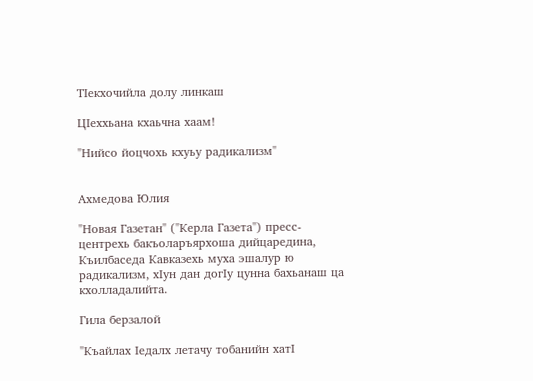ТIекхочийла долу линкаш

ЦIеххьана кхаьчна хаам!

"Нийсо йоцчохь кхуьу радикализм"


Ахмедова Юлия

"Новая Газетан" ("Керла Газета") пресс-центрехь бакъоларъярхоша дийцаредина, Къилбаседа Кавказехь муха эшалур ю радикализм, хIун дан догIу цунна бахьанаш ца кхолладалийта.

Гила берзалой

"Къайлах Iедалх летачу тобанийн хатI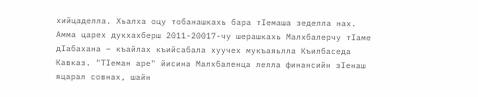хийцаделла. Хьалха оцу тобанашкахь бара тIемаша зеделла нах. Амма царех дукхахберш 2011-20017-чу шерашкахь Малхбалерчу тIаме дIабахана – къайлах къийсабала хуучех мукъаяьлла Къилбаседа Кавказ. "ТIеман аре" йисина Малхбаленца лелла финансийн зIенаш яцарал совнах, шайн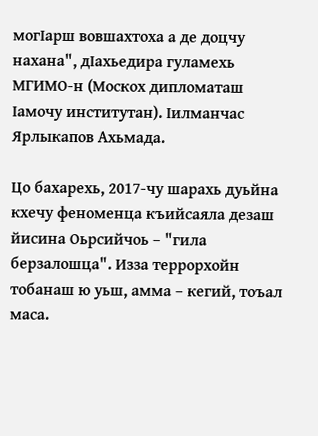могIарш вовшахтоха а де доцчу нахана", дIахьедира гуламехь МГИМО-н (Москох дипломаташ Iамочу институтан). Iилманчас Ярлыкапов Ахьмада.

Цо бахарехь, 2017-чу шарахь дуьйна кхечу феноменца къийсаяла дезаш йисина Оьрсийчоь – "гила берзалошца". Изза террорхойн тобанаш ю уьш, амма – кегий, тоъал маса.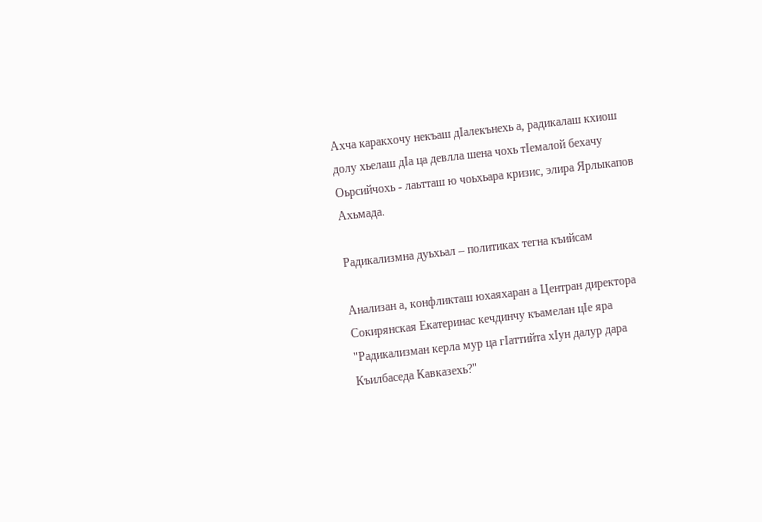Ахча каракхочу некъаш дIалекънехь а, радикалаш кхиош долу хьелаш дIа ца девлла шена чохь тIемалой бехачу Оьрсийчохь - лаьтташ ю чоьхьара кризис, элира Ярлыкапов Ахьмада.

Радикализмна дуьхьал – политиках тегна къийсам

Анализан а, конфликташ юхаяхаран а Центран директора Сокирянская Екатеринас кечдинчу къамелан цIе яра "Радикализман керла мур ца гIаттийта хIун далур дара Къилбаседа Кавказехь?"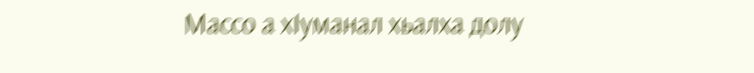Массо а хIуманал хьалха долу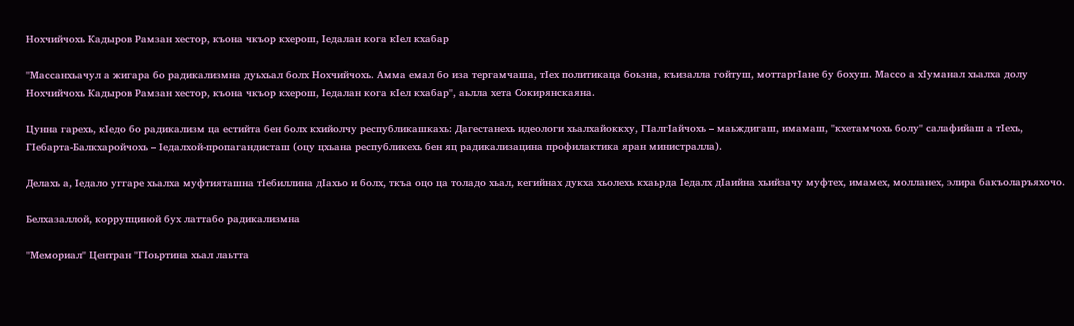Нохчийчохь Кадыров Рамзан хестор, къона чкъор кхерош, Iедалан кога кIел кхабар

"Массанхьачул а жигара бо радикализмна дуьхьал болх Нохчийчохь. Амма емал бо иза тергамчаша, тIех политикаца боьзна, къизалла гойтуш, моттаргIане бу бохуш. Массо а хIуманал хьалха долу Нохчийчохь Кадыров Рамзан хестор, къона чкъор кхерош, Iедалан кога кIел кхабар", аьлла хета Сокирянскаяна.

Цунна гарехь, кIедо бо радикализм ца естийта бен болх кхийолчу республикашкахь: Дагестанехь идеологи хьалхайоккху, ГIалгIайчохь – маьждигаш, имамаш, "кхетамчохь болу" салафийаш а тIехь, ГIебарта-Балкхаройчохь – Iедалхой-пропагандисташ (оцу цхьана республикехь бен яц радикализацина профилактика яран министралла).

Делахь а, Iедало уггаре хьалха муфтияташна тIебиллина дIахьо и болх, ткъа оцо ца толадо хьал, кегийнах дукха хьолехь кхаьрда Iедалх дIаийна хьийзачу муфтех, имамех, молланех, элира бакъоларъяхочо.

Белхазаллой, коррупциной бух латтабо радикализмна

"Мемориал" Центран "ГIоьртина хьал лаьтта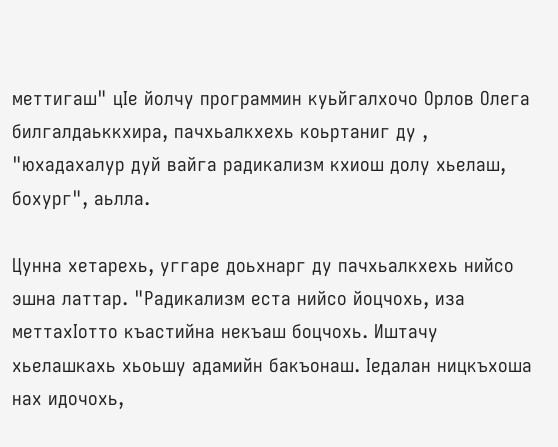меттигаш" цIе йолчу программин куьйгалхочо Орлов Олега билгалдаьккхира, пачхьалкхехь коьртаниг ду , "юхадахалур дуй вайга радикализм кхиош долу хьелаш, бохург", аьлла.

Цунна хетарехь, уггаре доьхнарг ду пачхьалкхехь нийсо эшна латтар. "Радикализм еста нийсо йоцчохь, иза меттахIотто къастийна некъаш боцчохь. Иштачу хьелашкахь хьоьшу адамийн бакъонаш. Iедалан ницкъхоша нах идочохь,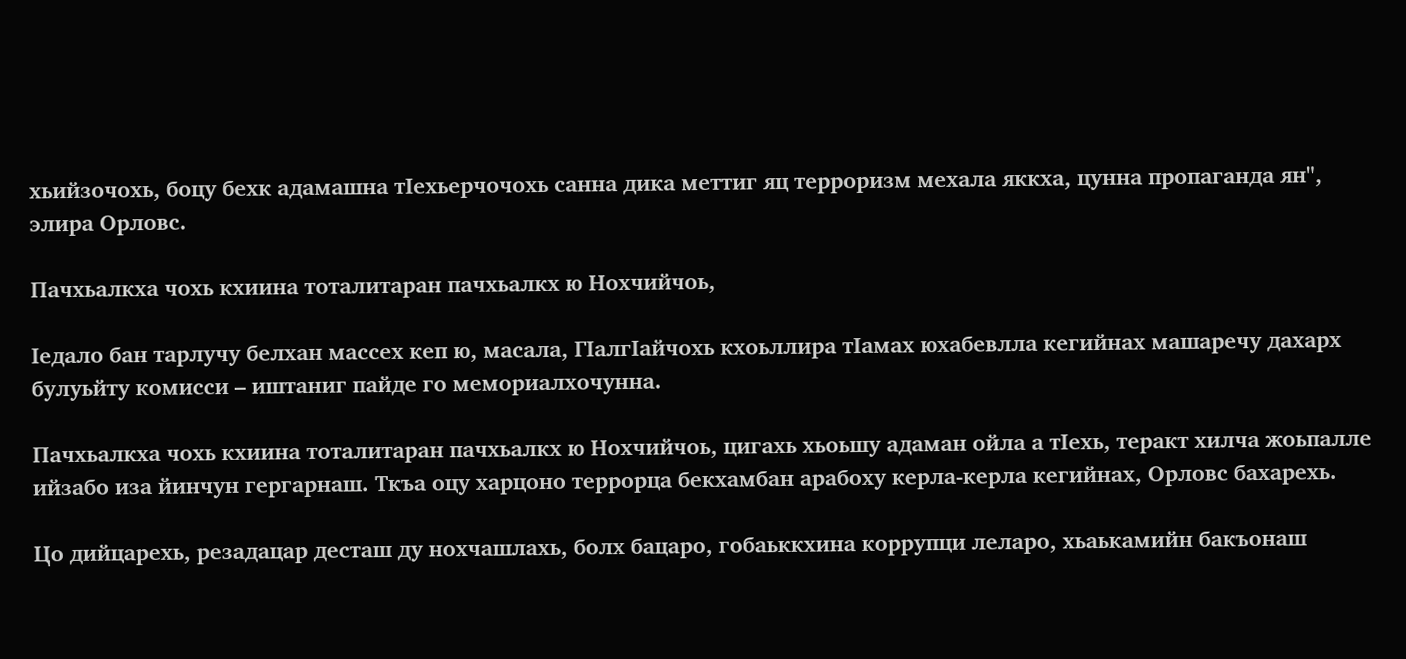хьийзочохь, боцу бехк адамашна тIехьерчочохь санна дика меттиг яц терроризм мехала яккха, цунна пропаганда ян", элира Орловс.

Пачхьалкха чохь кхиина тоталитаран пачхьалкх ю Нохчийчоь,

Iедало бан тарлучу белхан массех кеп ю, масала, ГIалгIайчохь кхоьллира тIамах юхабевлла кегийнах машаречу дахарх булуьйту комисси – иштаниг пайде го мемориалхочунна.

Пачхьалкха чохь кхиина тоталитаран пачхьалкх ю Нохчийчоь, цигахь хьоьшу адаман ойла а тIехь, теракт хилча жоьпалле ийзабо иза йинчун гергарнаш. Ткъа оцу харцоно террорца бекхамбан арабоху керла-керла кегийнах, Орловс бахарехь.

Цо дийцарехь, резадацар десташ ду нохчашлахь, болх бацаро, гобаьккхина коррупци леларо, хьаькамийн бакъонаш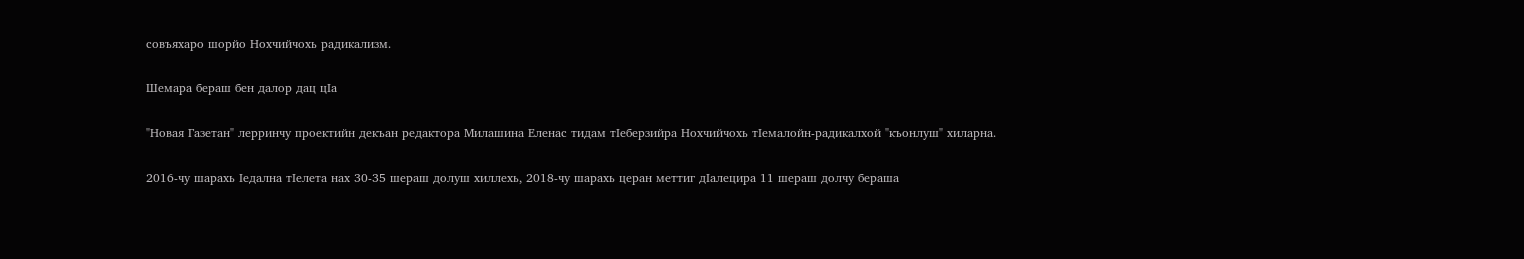совъяхаро шорйо Нохчийчохь радикализм.

Шемара бераш бен далор дац цIа

"Новая Газетан" лерринчу проектийн декъан редактора Милашина Еленас тидам тIеберзийра Нохчийчохь тIемалойн-радикалхой "къонлуш" хиларна.

2016-чу шарахь Iедална тIелета нах 30-35 шераш долуш хиллехь, 2018-чу шарахь церан меттиг дIалецира 11 шераш долчу бераша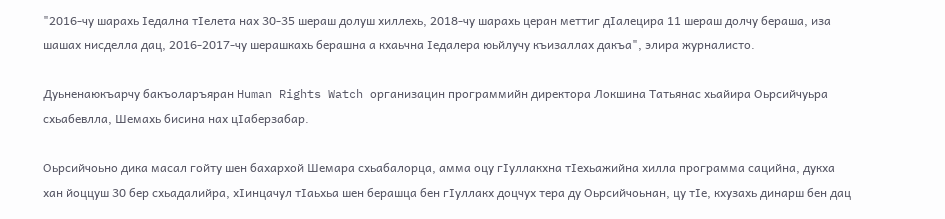"2016-чу шарахь Iедална тIелета нах 30-35 шераш долуш хиллехь, 2018-чу шарахь церан меттиг дIалецира 11 шераш долчу бераша, иза шашах нисделла дац, 2016-2017-чу шерашкахь берашна а кхаьчна Iедалера юьйлучу къизаллах дакъа", элира журналисто.

Дуьненаюкъарчу бакъоларъяран Human Rights Watch организацин программийн директора Локшина Татьянас хьайира Оьрсийчуьра схьабевлла, Шемахь бисина нах цIаберзабар.

Оьрсийчоьно дика масал гойту шен бахархой Шемара схьабалорца, амма оцу гIуллакхна тIехьажийна хилла программа сацийна, дукха хан йоццуш 30 бер схьадалийра, хIинцачул тIаьхьа шен берашца бен гIуллакх доцчух тера ду Оьрсийчоьнан, цу тIе, кхузахь динарш бен дац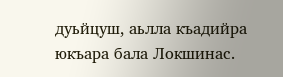дуьйцуш, аьлла къадийра юкъара бала Локшинас.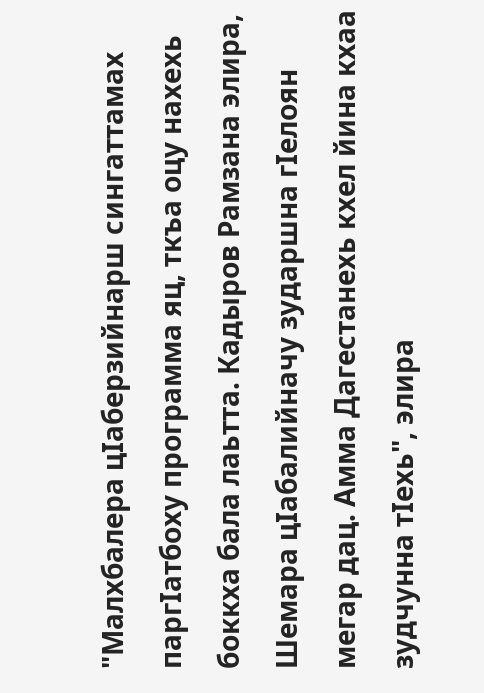"Малхбалера цIаберзийнарш сингаттамах паргIатбоху программа яц, ткъа оцу нахехь боккха бала лаьтта. Кадыров Рамзана элира, Шемара цIабалийначу зударшна гIелоян мегар дац. Амма Дагестанехь кхел йина кхаа зудчунна тIехь", элира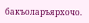бакъоларъярхочо.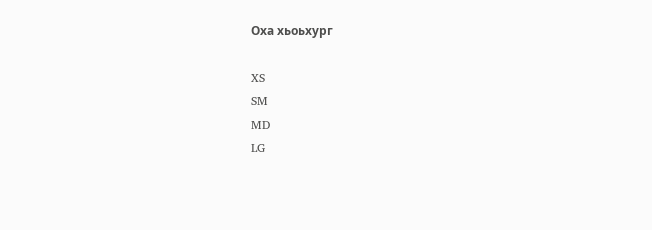Оха хьоьхург

XS
SM
MD
LG